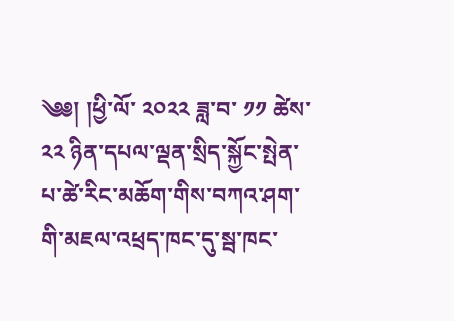༄༅། །ཕྱི་ལོ་ ༢༠༢༢ ཟླ་བ་ ༡༡ ཚེས་ ༢༢ ཉིན་དཔལ་ལྡན་སྲིད་སྐྱོང་སྤེན་པ་ཚེ་རིང་མཆོག་གིས་བཀའ་ཤག་གི་མཇལ་འཕྲད་ཁང་དུ་སྦ་ཁང་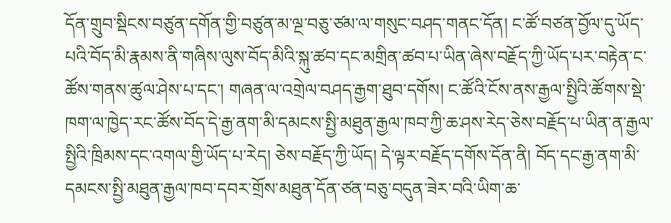དོན་གྲུབ་སྡིངས་བཙུན་དགོན་གྱི་བཙུན་མ་ལྔ་བཅུ་ཙམ་ལ་གསུང་བཤད་གནང་དོན། ང་ཚོ་བཙན་བྱོལ་དུ་ཡོད་པའི་བོད་མི་རྣམས་ནི་གཞིས་ལུས་བོད་མིའི་སྐུ་ཚབ་དང་མགྲིན་ཚབ་པ་ཡིན་ཞེས་བརྗོད་ཀྱི་ཡོད་པར་བརྟེན་ང་ཚོས་གནས་ཚུལ་ཤེས་པ་དང་། གཞན་ལ་འགྲེལ་བཤད་རྒྱག་ཐུབ་དགོས། ང་ཚོའི་ངོས་ནས་རྒྱལ་སྤྱིའི་ཚོགས་སྡེ་ཁག་ལ་ཁྱེད་རང་ཚོས་བོད་དེ་རྒྱ་ནག་མི་དམངས་སྤྱི་མཐུན་རྒྱལ་ཁབ་ཀྱི་ཆ་ཤས་རེད་ཅེས་བརྗོད་པ་ཡིན་ན་རྒྱལ་སྤྱིའི་ཁྲིམས་དང་འགལ་གྱི་ཡོད་པ་རེད། ཅེས་བརྗོད་ཀྱི་ཡོད། དེ་ལྟར་བརྗོད་དགོས་དོན་ནི། བོད་དང་རྒྱ་ནག་མི་དམངས་སྤྱི་མཐུན་རྒྱལ་ཁབ་དབར་གྲོས་མཐུན་དོན་ཙན་བཅུ་བདུན་ཟེར་བའི་ཡིག་ཆ་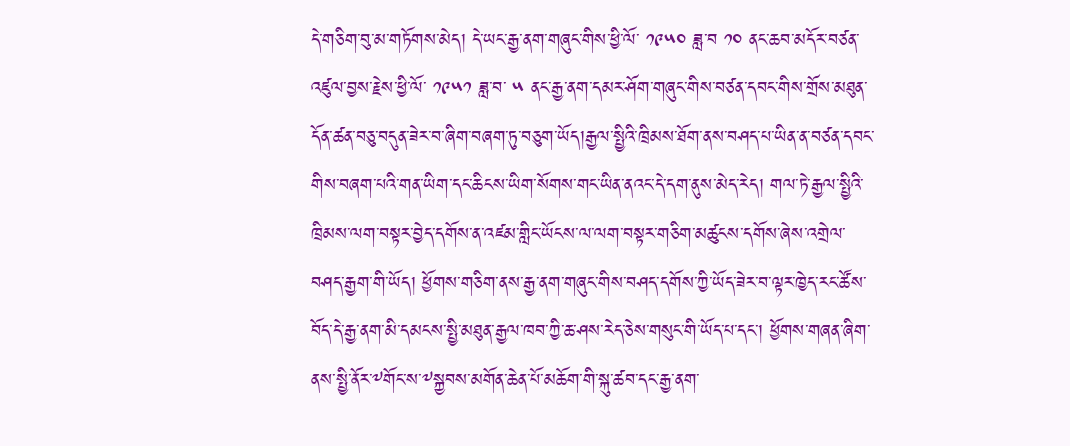དེ་གཅིག་བུ་མ་གཏོགས་མེད། དེ་ཡང་རྒྱ་ནག་གཞུང་གིས་ཕྱི་ལོ་ ༡༩༥༠ ཟླ་བ ༡༠ ནང་ཆབ་མདོར་བཙན་འཛུལ་བྱས་རྗེས་ཕྱི་ལོ་ ༡༩༥༡ ཟླ་བ་ ༥ ནང་རྒྱ་ནག་དམར་ཤོག་གཞུང་གིས་བཙན་དབང་གིས་གྲོས་མཐུན་དོན་ཚན་བཅུ་བདུན་ཟེར་བ་ཞིག་བཞག་ཏུ་བཅུག་ཡོད།རྒྱལ་སྤྱིའི་ཁྲིམས་ཐོག་ནས་བཤད་པ་ཡིན་ན་བཙན་དབང་གིས་བཞག་པའི་གན་ཡིག་དང་ཆིངས་ཡིག་སོགས་གང་ཡིན་ནའང་དེ་དག་ནུས་མེད་རེད། གལ་ཏེ་རྒྱལ་སྤྱིའི་ཁྲིམས་ལག་བསྟར་བྱེད་དགོས་ན་འཛམ་གླིང་ཡོངས་ལ་ལག་བསྟར་གཅིག་མཚུངས་དགོས་ཞེས་འགྲེལ་བཤད་རྒྱག་གི་ཡོད། ཕྱོགས་གཅིག་ནས་རྒྱ་ནག་གཞུང་གིས་བཤད་དགོས་ཀྱི་ཡོད་ཟེར་བ་ལྟར་ཁྱེད་རང་ཚོས་བོད་དེ་རྒྱ་ནག་མི་དམངས་སྤྱི་མཐུན་རྒྱལ་ཁབ་ཀྱི་ཆ་ཤས་རེད་ཅེས་གསུང་གི་ཡོད་པ་དང་། ཕྱོགས་གཞན་ཞིག་ནས་སྤྱི་ནོར་༸གོང་ས་༸སྐྱབས་མགོན་ཆེན་པོ་མཆོག་གི་སྐུ་ཚབ་དང་རྒྱ་ནག་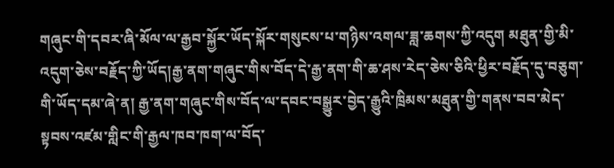གཞུང་གི་དབར་ཞི་མོལ་ལ་རྒྱབ་སྐྱོར་ཡོད་སྐོར་གསུངས་པ་གཉིས་འགལ་ཟླ་ཆགས་ཀྱི་འདུག མཐུན་གྱི་མི་འདུག་ཅེས་བརྗོད་ཀྱི་ཡོད།རྒྱ་ནག་གཞུང་གིས་བོད་དེ་རྒྱ་ནག་གི་ཆ་ཤས་རེད་ཅེས་ཅིའི་ཕྱིར་བརྗོད་དུ་བཅུག་གི་ཡོད་དམ་ཞེ་ན། རྒྱ་ནག་གཞུང་གིས་བོད་ལ་དབང་བསྒྱུར་བྱེད་རྒྱུའི་ཁྲིམས་མཐུན་གྱི་གནས་བབ་མེད་སྟབས་འཛམ་གླིང་གི་རྒྱལ་ཁབ་ཁག་ལ་བོད་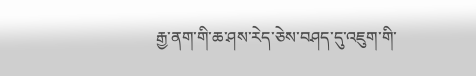རྒྱ་ནག་གི་ཆ་ཤས་རེད་ཅེས་བཤད་དུ་འཇུག་གི་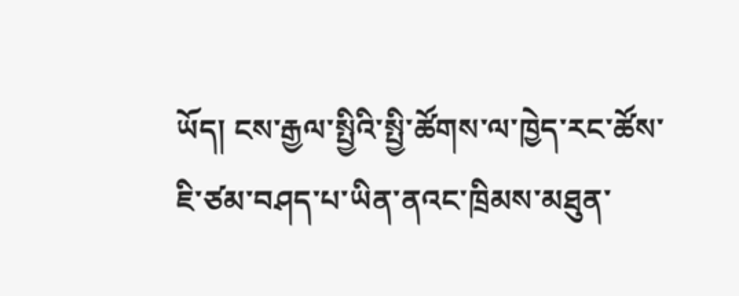ཡོད། ངས་རྒྱལ་སྤྱིའི་སྤྱི་ཚོགས་ལ་ཁྱེད་རང་ཚོས་ཇི་ཙམ་བཤད་པ་ཡིན་ནའང་ཁྲིམས་མཐུན་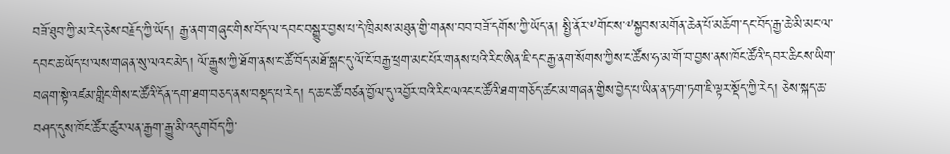བཟོ་ཐུབ་ཀྱི་མ་རེད་ཅེས་བརྗོད་ཀྱི་ཡོད། རྒྱ་ནག་གཞུང་གིས་བོད་ལ་དབང་བསྒྱུར་བྱས་པ་དེ་ཁྲིམས་མཐུན་གྱི་གནས་བབ་བཟོ་དགོས་ཀྱི་ཡོད་ན། སྤྱི་ནོར་༸གོང་ས་༸སྐྱབས་མགོན་ཆེན་པོ་མཆོག་དང་བོད་རྒྱ་ཆེ་མི་མང་ལ་དབང་ཆ་ཡོད་པ་ལས་གཞན་སུ་ལའང་མེད། ལོ་རྒྱུས་ཀྱི་ཐོག་ནས་ང་ཚོ་བོད་མཐོ་སྒང་དུ་ལོ་ངོ་བརྒྱ་ཕྲག་མང་པོར་གནས་པའི་རིང་ཨིན་ཇི་དང་རྒྱ་ནག་སོགས་ཀྱིས་ང་ཚོས་ཧ་མ་གོ་བ་བྱས་ནས་ཁོང་ཚོའི་དབར་ཆིངས་ཡིག་བཞག་སྟེ་འཛམ་གླིང་གིས་ང་ཚོའི་དོན་དག་ཐག་བཅད་ནས་བསྡད་པ་རེད། ད་ཆ་ང་ཚོ་བཙན་བྱོལ་དུ་འབྱོར་བའི་རིང་ལའང་ང་ཚོའི་ཐག་གཅོད་ཚང་མ་གཞན་གྱིས་བྱེད་པ་ཡིན་ན་ཏག་ཏག་ཇི་ལྟར་སྡོད་ཀྱི་རེད། ཅེས་སྐད་ཆ་བཤད་དུས་ཁོང་ཚོར་ཚུར་ལན་རྒྱག་རྒྱུ་མི་འདུགབོད་ཀྱི་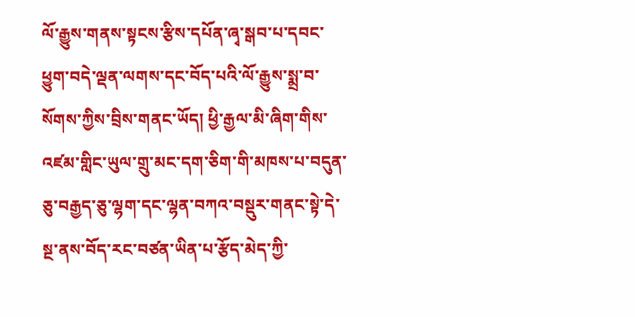ལོ་རྒྱུས་གནས་སྟངས་རྩིས་དཔོན་ཞྭ་སྒབ་པ་དབང་ཕྱུག་བདེ་ལྡན་ལགས་དང་བོད་པའི་ལོ་རྒྱུས་སྨྲ་བ་སོགས་ཀྱིས་བྲིས་གནང་ཡོད། ཕྱི་རྒྱལ་མི་ཞིག་གིས་འཛམ་གླིང་ཡུལ་གྲུ་མང་དག་ཅིག་གི་མཁས་པ་བདུན་ཅུ་བརྒྱད་ཅུ་ལྷག་དང་ལྷན་བཀའ་བསྡུར་གནང་སྟེ་དེ་སྔ་ནས་བོད་རང་བཙན་ཡིན་པ་རྩོད་མེད་ཀྱི་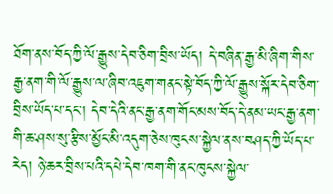ཐོག་ནས་བོད་ཀྱི་ལོ་རྒྱུས་དེབ་ཅིག་བྲིས་ཡོད། དེ་བཞིན་རྒྱ་མི་ཞིག་གིས་རྒྱ་ནག་གི་ལོ་རྒྱུས་ལ་ཞིབ་འཇུག་གནང་སྟེ་བོད་ཀྱི་ལོ་རྒྱུས་སྐོར་དེབ་ཅིག་བྲིས་ཡོད་པ་དང་། དེབ་དེའི་ནང་རྒྱ་ནག་གོང་མས་བོད་དེ་ནམ་ཡང་རྒྱ་ནག་གི་ཆ་ཤས་སུ་རྩིས་མྱོང་མི་འདུག་ཅེས་ཁུངས་སྐྱེལ་ནས་བཤད་ཀྱི་ཡོད་པ་རེད། ཉེ་ཆར་བྲིས་པའི་དཔེ་དེབ་ཁག་གི་ནང་ཁུངས་སྐྱེལ་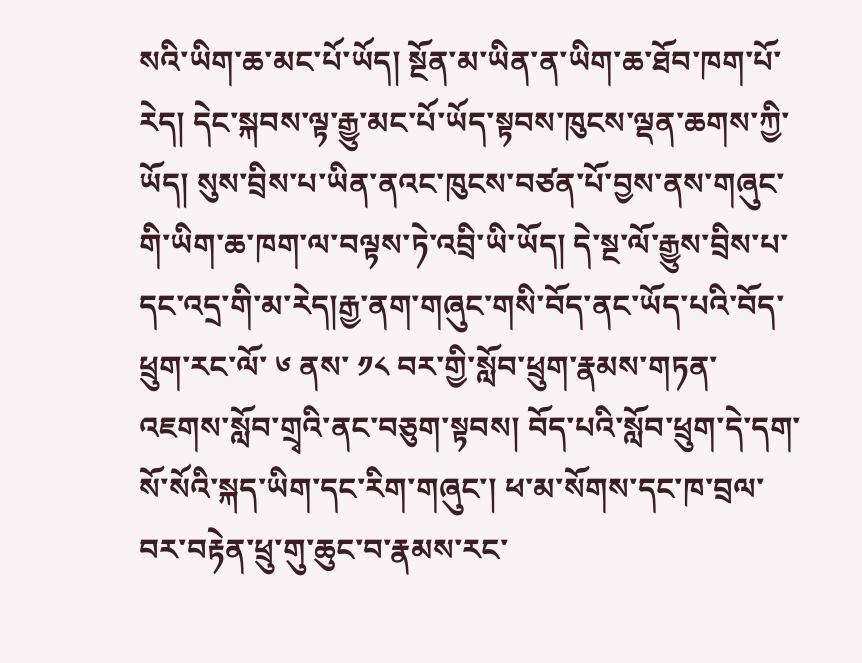སའི་ཡིག་ཆ་མང་པོ་ཡོད། སྔོན་མ་ཡིན་ན་ཡིག་ཆ་ཐོབ་ཁག་པོ་རེད། དེང་སྐབས་ལྟ་རྒྱུ་མང་པོ་ཡོད་སྟབས་ཁུངས་ལྡན་ཆགས་ཀྱི་ཡོད། སུས་བྲིས་པ་ཡིན་ནའང་ཁུངས་བཙན་པོ་བྱས་ནས་གཞུང་གི་ཡིག་ཆ་ཁག་ལ་བལྟས་ཏེ་འབྲི་ཡི་ཡོད། དེ་སྔ་ལོ་རྒྱུས་བྲིས་པ་དང་འདྲ་གི་མ་རེད།རྒྱ་ནག་གཞུང་གསི་བོད་ནང་ཡོད་པའི་བོད་ཕྲུག་རང་ལོ་ ༦ ནས་ ༡༨ བར་གྱི་སློབ་ཕྲུག་རྣམས་གཏན་འཇགས་སློབ་གྲྭའི་ནང་བཅུག་སྟབས། བོད་པའི་སློབ་ཕྲུག་དེ་དག་སོ་སོའི་སྐད་ཡིག་དང་རིག་གཞུང་། ཕ་མ་སོགས་དང་ཁ་བྲལ་བར་བརྟེན་ཕྲུ་གུ་ཆུང་བ་རྣམས་རང་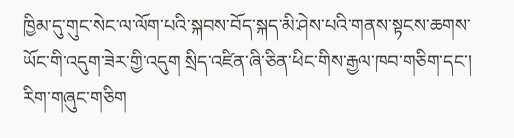ཁྱིམ་དུ་གུང་སེང་ལ་ལོག་པའི་སྐབས་བོད་སྐད་མི་ཤེས་པའི་གནས་སྟངས་ཆགས་ཡོང་གི་འདུག་ཟེར་གྱི་འདུག སྲིད་འཛིན་ཞི་ཅིན་ཕིང་གིས་རྒྱལ་ཁབ་གཅིག་དང་། རིག་གཞུང་གཅིག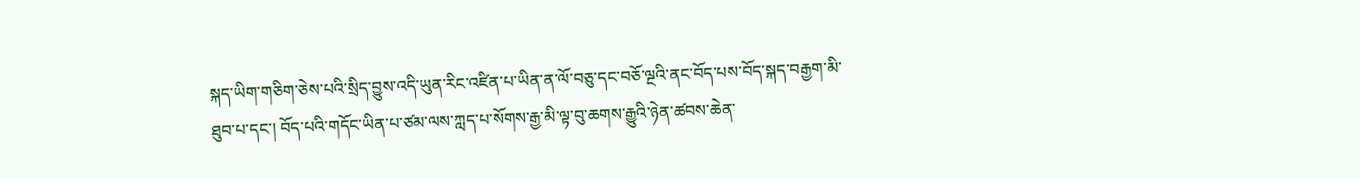སྐད་ཡིག་གཅིག་ཅེས་པའི་སྲིད་བྱུས་འདི་ཡུན་རིང་འཛིན་པ་ཡིན་ན་ལོ་བཅུ་དང་བཅོ་ལྔའི་ནང་བོད་པས་བོད་སྐད་བརྒྱག་མི་ཐུབ་པ་དང་། བོད་པའི་གདོང་ཡིན་པ་ཙམ་ལས་ཀླད་པ་སོགས་རྒྱ་མི་ལྟ་བུ་ཆགས་རྒྱུའི་ཉེན་ཚབས་ཆེན་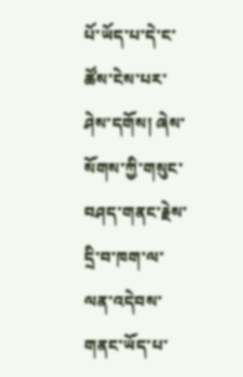པོ་ཡོད་པ་དེ་ང་ཚོས་ངེས་པར་ཤེས་དགོས། ཞེས་སོགས་ཀྱི་གསུང་བཤད་གནང་རྗེས་དྲི་བ་ཁག་ལ་ལན་འདེབས་གནང་ཡོད་པ་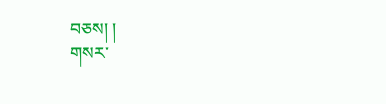བཅས། །
གསར་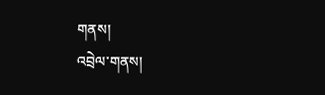གནས།
འབྲེལ་གནས།